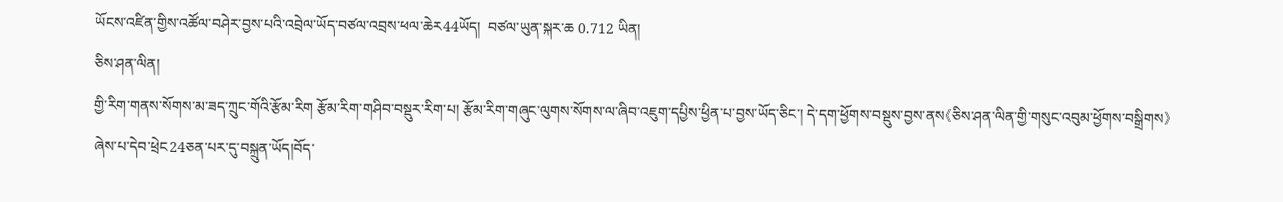ཡོངས་འཛིན་གྱིས་འཚོལ་བཤེར་བྱས་པའི་འབྲེལ་ཡོད་བཙལ་འབྲས་ཕལ་ཆེར44ཡོད།  བཙལ་ཡུན་སྐར་ཆ 0.712 ཡིན།
ཅིས་ཤན་ལིན།
གྱི་རིག་གནས་སོགས་མ་ཟད་ཀྲུང་གོའི་རྩོམ་རིག རྩོམ་རིག་གཤིབ་བསྡུར་རིག་པ། རྩོམ་རིག་གཞུང་ལུགས་སོགས་ལ་ཞིབ་འཇུག་དཔྱིས་ཕྱིན་པ་བྱས་ཡོད་ཅིང་། དེ་དག་ཕྱོགས་བསྡུས་བྱས་ནས《ཅིས་ཤན་ལིན་གྱི་གསུང་འབུམ་ཕྱོགས་བསྒྲིགས》ཞེས་པ་དེབ་ཕྲེང24ཅན་པར་དུ་བསྐྲུན་ཡོད།བོད་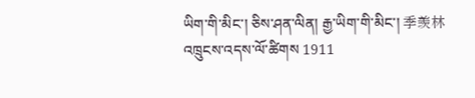ཡིག་གི་མིང་། ཅིས་ཤན་ལིན། རྒྱ་ཡིག་གི་མིང་། 季羡林 འཁྲུངས་འདས་ལོ་ཚིགས 1911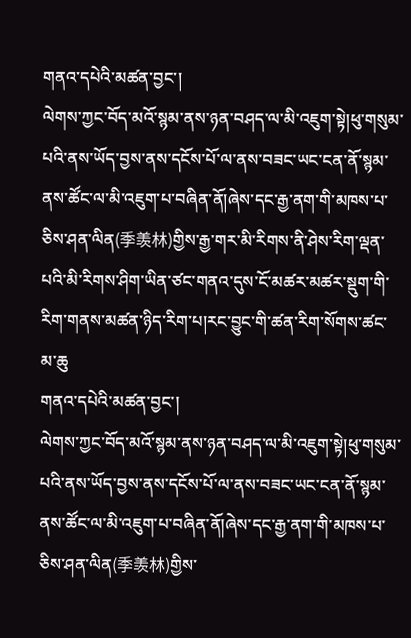གནའ་དཔེའི་མཚན་བྱང་།
ལེགས་ཀྱང་བོད་མའོ་སྙམ་ནས་ཉན་བཤད་ལ་མི་འཇུག་སྟེ།ཕུ་གསུམ་པའི་ནས་ཡོད་བྱས་ནས་དངོས་པོ་ལ་ནས་བཟང་ཡང་ངན་ནོ་སྙམ་ནས་ཚོང་ལ་མི་འཇུག་པ་བཞིན་ནོ།ཞེས་དང་རྒྱ་ནག་གི་མཁས་པ་ཅིས་ཤན་ལིན(季羡林)གྱིས་རྒྱ་གར་མི་རིགས་ནི་ཤེས་རིག་ལྡན་པའི་མི་རིགས་ཤིག་ཡིན་ཙང་གནའ་དུས་ངོ་མཚར་མཚར་སྡུག་གི་རིག་གནས་མཚན་ཉིད་རིག་པ།རང་བྱུང་གི་ཚན་རིག་སོགས་ཚང་མ་ཆུ
གནའ་དཔེའི་མཚན་བྱང་།
ལེགས་ཀྱང་བོད་མའོ་སྙམ་ནས་ཉན་བཤད་ལ་མི་འཇུག་སྟེ།ཕུ་གསུམ་པའི་ནས་ཡོད་བྱས་ནས་དངོས་པོ་ལ་ནས་བཟང་ཡང་ངན་ནོ་སྙམ་ནས་ཚོང་ལ་མི་འཇུག་པ་བཞིན་ནོ།ཞེས་དང་རྒྱ་ནག་གི་མཁས་པ་ཅིས་ཤན་ལིན(季羡林)གྱིས་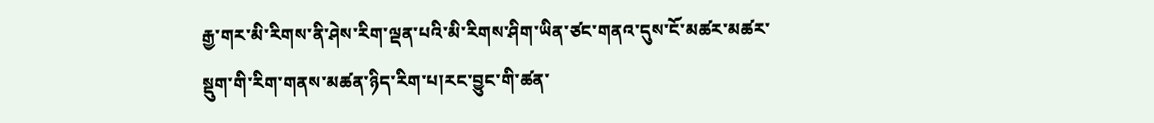རྒྱ་གར་མི་རིགས་ནི་ཤེས་རིག་ལྡན་པའི་མི་རིགས་ཤིག་ཡིན་ཙང་གནའ་དུས་ངོ་མཚར་མཚར་སྡུག་གི་རིག་གནས་མཚན་ཉིད་རིག་པ།རང་བྱུང་གི་ཚན་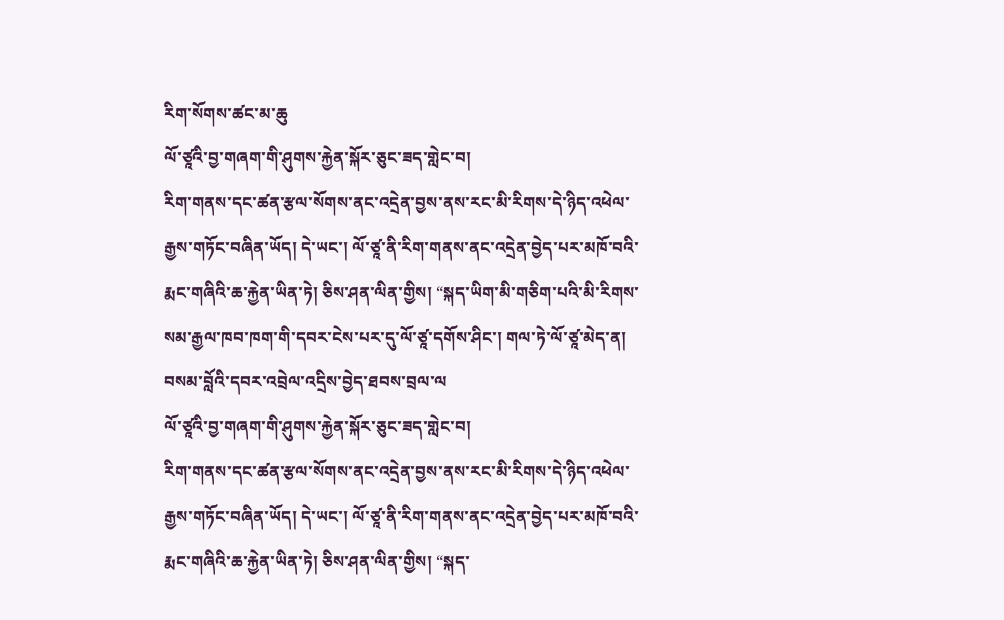རིག་སོགས་ཚང་མ་ཆུ
ལོ་ཙཱའི་བྱ་གཞག་གི་ཤུགས་རྐྱེན་སྐོར་ཅུང་ཟད་གླེང་བ།
རིག་གནས་དང་ཚན་རྩལ་སོགས་ནང་འདྲེན་བྱས་ནས་རང་མི་རིགས་དེ་ཉིད་འཕེལ་རྒྱས་གཏོང་བཞིན་ཡོད། དེ་ཡང་། ལོ་ཙཱ་ནི་རིག་གནས་ནང་འདྲེན་བྱེད་པར་མཁོ་བའི་རྨང་གཞིའི་ཆ་རྐྱེན་ཡིན་ཏེ། ཅིས་ཤན་ལིན་གྱིས། “སྐད་ཡིག་མི་གཅིག་པའི་མི་རིགས་སམ་རྒྱལ་ཁབ་ཁག་གི་དབར་ངེས་པར་དུ་ལོ་ཙཱ་དགོས་ཤིང་། གལ་ཏེ་ལོ་ཙཱ་མེད་ན། བསམ་བློའི་དབར་འབྲེལ་འདྲིས་བྱེད་ཐབས་བྲལ་ལ
ལོ་ཙཱའི་བྱ་གཞག་གི་ཤུགས་རྐྱེན་སྐོར་ཅུང་ཟད་གླེང་བ།
རིག་གནས་དང་ཚན་རྩལ་སོགས་ནང་འདྲེན་བྱས་ནས་རང་མི་རིགས་དེ་ཉིད་འཕེལ་རྒྱས་གཏོང་བཞིན་ཡོད། དེ་ཡང་། ལོ་ཙཱ་ནི་རིག་གནས་ནང་འདྲེན་བྱེད་པར་མཁོ་བའི་རྨང་གཞིའི་ཆ་རྐྱེན་ཡིན་ཏེ། ཅིས་ཤན་ལིན་གྱིས། “སྐད་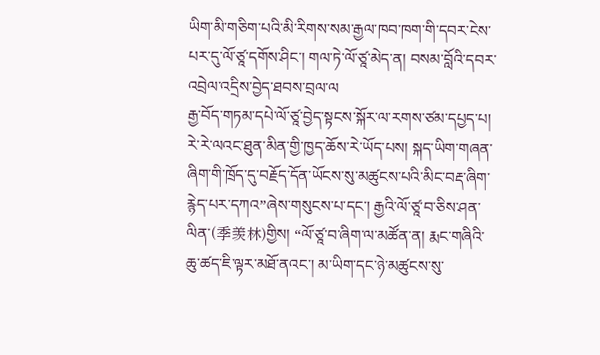ཡིག་མི་གཅིག་པའི་མི་རིགས་སམ་རྒྱལ་ཁབ་ཁག་གི་དབར་ངེས་པར་དུ་ལོ་ཙཱ་དགོས་ཤིང་། གལ་ཏེ་ལོ་ཙཱ་མེད་ན། བསམ་བློའི་དབར་འབྲེལ་འདྲིས་བྱེད་ཐབས་བྲལ་ལ
རྒྱ་བོད་གཏམ་དཔེ་ལོ་ཙཱ་བྱེད་སྟངས་སྐོར་ལ་རགས་ཙམ་དཔྱད་པ།
རེ་རེ་ལའང་ཐུན་མིན་གྱི་ཁྱད་ཆོས་རེ་ཡོད་པས། སྐད་ཡིག་གཞན་ཞིག་གི་ཁྲོད་དུ་བརྗོད་དོན་ཡོངས་སུ་མཚུངས་པའི་མིང་བརྡ་ཞིག་རྙེད་པར་དཀའ”ཞེས་གསུངས་པ་དང་། རྒྱའི་ལོ་ཙཱ་བ་ཅིས་ཤན་ལིན་(季羡林)གྱིས། “ལོ་ཙཱ་བ་ཞིག་ལ་མཚོན་ན། རྨང་གཞིའི་ཆུ་ཚད་ཇི་ལྟར་མཐོ་ནའང་། མ་ཡིག་དང་ཉེ་མཚུངས་སུ་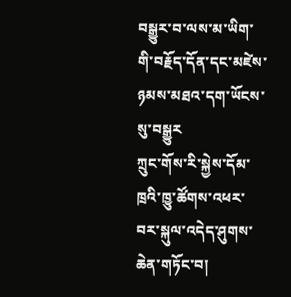བསྒྱུར་བ་ལས་མ་ཡིག་གི་བརྗོད་དོན་དང་མཛེས་ཉམས་མཐའ་དག་ཡོངས་སུ་བསྒྱུར
ཀྲུང་གོས་རི་སྐྱེས་དོམ་ཁྲའི་ཁྱུ་ཚོགས་འཕར་བར་སྐུལ་འདེད་ཤུགས་ཆེན་གཏོང་བ།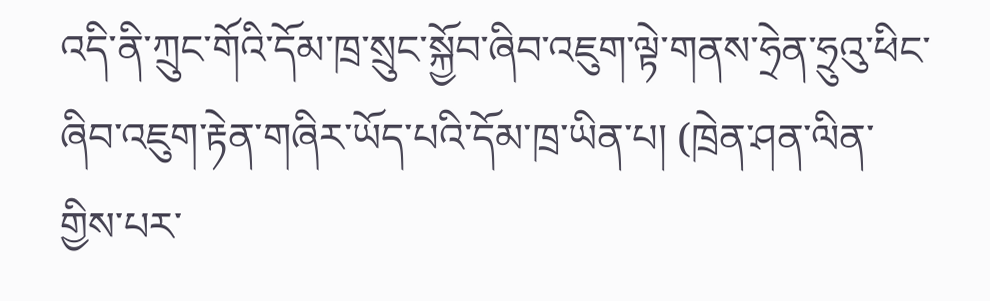འདི་ནི་ཀྲུང་གོའི་དོམ་ཁྲ་སྲུང་སྐྱོབ་ཞིབ་འཇུག་ལྟེ་གནས་ཧྲེན་ཧྲུའུ་ཕིང་ཞིབ་འཇུག་རྟེན་གཞིར་ཡོད་པའི་དོམ་ཁྲ་ཡིན་པ། (ཁྲེན་ཤན་ལིན་གྱིས་པར་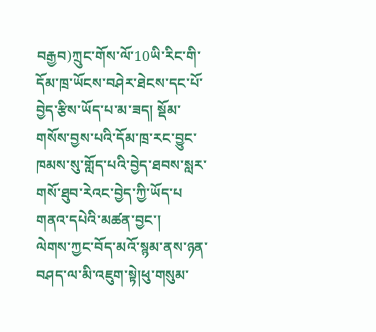བརྒྱབ)ཀྲུང་གོས་ལོ་10ཡི་རིང་གི་དོམ་ཁྲ་ཡོངས་བཤེར་ཐེངས་དང་པོ་བྱེད་རྩིས་ཡོད་པ་མ་ཟད། སྡོམ་གསོས་བྱས་པའི་དོམ་ཁྲ་རང་བྱུང་ཁམས་སུ་གློད་པའི་བྱེད་ཐབས་སླར་གསོ་ཐུབ་རེའང་བྱེད་ཀྱི་ཡོད་པ
གནའ་དཔེའི་མཚན་བྱང་།
ལེགས་ཀྱང་བོད་མའོ་སྙམ་ནས་ཉན་བཤད་ལ་མི་འཇུག་སྟེ།ཕུ་གསུམ་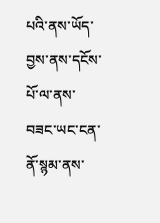པའི་ནས་ཡོད་བྱས་ནས་དངོས་པོ་ལ་ནས་བཟང་ཡང་ངན་ནོ་སྙམ་ནས་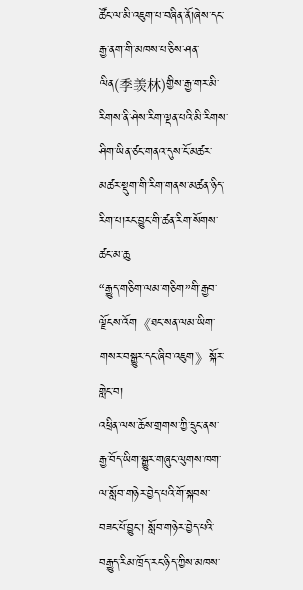ཚོང་ལ་མི་འཇུག་པ་བཞིན་ནོ།ཞེས་དང་རྒྱ་ནག་གི་མཁས་པ་ཅིས་ཤན་ལིན(季羡林)གྱིས་རྒྱ་གར་མི་རིགས་ནི་ཤེས་རིག་ལྡན་པའི་མི་རིགས་ཤིག་ཡིན་ཙང་གནའ་དུས་ངོ་མཚར་མཚར་སྡུག་གི་རིག་གནས་མཚན་ཉིད་རིག་པ།རང་བྱུང་གི་ཚན་རིག་སོགས་ཚང་མ་ཆུ
“རྒྱུད་གཅིག་ལམ་གཅིག”གི་རྒྱབ་ལྗོངས་འོག《ཐང་སན་ལམ་ཡིག་གསར་བསྒྱུར་དང་ཞིབ་འཇུག》སྐོར་གླེང་བ།
འཕྲིན་ལས་ཆོས་གྲགས་ཀྱི་དྲུང་ནས་རྒྱ་བོད་ཡིག་སྒྱུར་གཞུང་ལུགས་ཁག་ལ་སློབ་གཉེར་བྱེད་པའི་གོ་སྐབས་བཟང་པོ་བྱུང་། སློབ་གཉེར་བྱེད་པའི་བརྒྱུད་རིམ་ཁྲོད་རང་ཉིད་ཀྱིས་མཁས་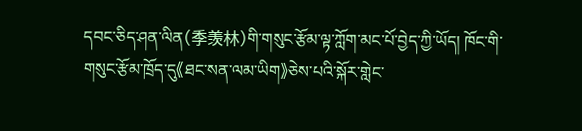དབང་ཅིད་ཤན་ལིན(季羡林)གི་གསུང་རྩོམ་ལྟ་ཀློག་མང་པོ་བྱེད་ཀྱི་ཡོད། ཁོང་གི་གསུང་རྩོམ་ཁྲོད་དུ《ཐང་སན་ལམ་ཡིག》ཅེས་པའི་སྐོར་གླེང་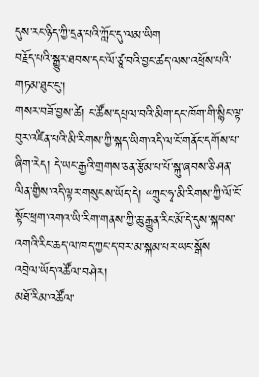དུས་རང་ཉིད་ཀྱི་དྲན་པའི་ཀློང་དུ་ལམ་ཡིག
བརྗོད་པའི་སྒྱུར་ཐབས་དང་ལོ་ཙཱ་བའི་བྱང་ཚད་ལས་འཕྲོས་པའི་གཏམ་ཐུང་ངུ་།
གསར་བཟོ་བྱས་ཚེ། ང་ཚོས་དཔྲལ་བའི་མིག་དང་ཁོག་གི་སྙིང་ལྟ་བུར་འཛིན་པའི་མི་རིགས་ཀྱི་སྐད་ཡིག་འདི་ལ་ངོ་གནོང་དགོས་པ་ཞིག་རེད། དེ་ཡང་རྒྱའི་གྲགས་ཅན་རྩོམ་པ་པོ་སྐུ་ཞབས་ཅི་ཤན་ལིན་གྱིས་འདི་ལྟར་གསུངས་ཡོད་དེ། “ཀྲུང་ཧྭ་མི་རིགས་ཀྱི་ལོ་ངོ་སྟོང་ཕྲག་འགའ་ཡི་རིག་གནས་ཀྱི་ཆུ་རྒྱུན་རིང་མོ་དེ་དུས་སྐབས་འགའི་རིང་ཆད་ལ་ཁད་ཀྱང་ད་བར་མ་སྐམ་པར་ཡང་སྒོས
འབྲེལ་ཡོད་འཚོལ་བཤེར།
མཐོ་རིམ་འཚོལ་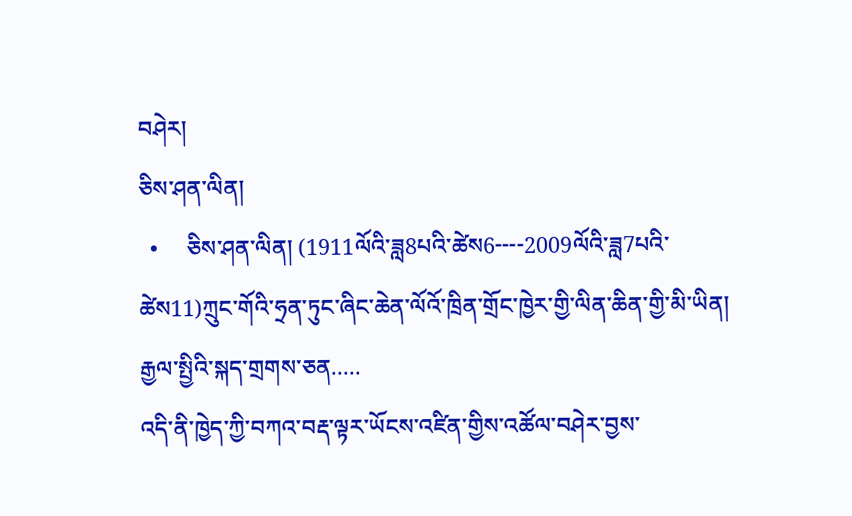བཤེར།
ཅིས་ཤན་ལིན།
  •     ཅིས་ཤན་ལིན། (1911ལོའི་ཟླ8པའི་ཚེས6----2009ལོའི་ཟླ7པའི་ཚེས11)ཀྲུང་གོའི་ཧྲན་ཏུང་ཞིང་ཆེན་ལོའོ་ཁྲིན་གྲོང་ཁྱེར་གྱི་ལིན་ཆིན་གྱི་མི་ཡིན། རྒྱལ་སྤྱིའི་སྐད་གྲགས་ཅན.....
འདི་ནི་ཁྱེད་ཀྱི་བཀའ་བརྡ་ལྟར་ཡོངས་འཛིན་གྱིས་འཚོལ་བཤེར་བྱས་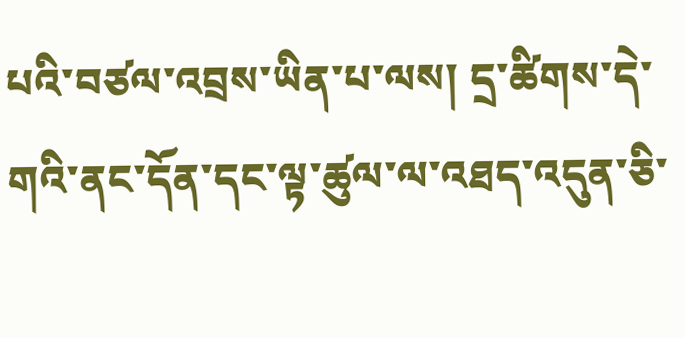པའི་བཙལ་འབྲས་ཡིན་པ་ལས། དྲ་ཚིགས་དེ་གའི་ནང་དོན་དང་ལྟ་ཚུལ་ལ་འཐད་འདུན་ཅི་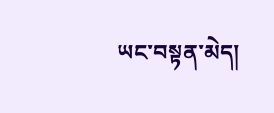ཡང་བསྟན་མེད།